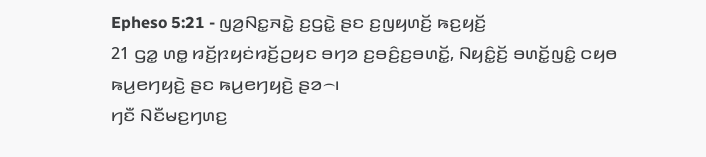Epheso 5:21 - ꤜꤤ꤬ꤡꤢ꤭ꤏꤢꤧ꤭ ꤢ꤬ꤞꤢꤧ꤭ ꤔꤢ ꤢ꤬ꤜꤟꤛꤢꤩ꤬ ꤒꤢ꤬ꤟꤢꤩ꤬
21 ꤞꤤ꤭ ꤛꤥ꤭ ꤙꤢꤩ꤬ꤐꤟꤢꤦꤙꤢꤩ꤬ꤑꤟꤢ ꤋꤚꤤ ꤢ꤬ꤋꤢꤨ꤬ꤢ꤬ꤋꤛꤢꤩ꤭, ꤡꤟꤢꤨ꤭ꤢꤩ꤬ ꤋꤛꤢꤩ꤭ꤜꤢꤨ꤭ ꤍꤟꤥ ꤒꤣ꤬ꤕꤚꤟꤢꤧ꤬ ꤔꤢ ꤒꤣ꤬ꤕꤚꤟꤢꤧ꤬ ꤔꤤ꤮꤯
ꤚꤢꤪ ꤡꤢꤪꤗꤢ꤬ꤚꤛꤢ꤬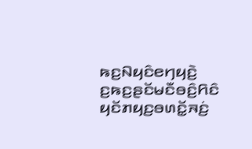ꤒꤢ꤬ꤡꤟꤢꤨꤕꤚꤟꤢꤧ꤬ ꤢ꤬ꤒꤢ꤬ꤔꤢꤩꤗꤢꤪꤋꤢꤨ꤬ꤖꤢꤨ ꤟꤢꤩꤊꤟꤢ꤬ꤋꤛꤢꤩ꤭ꤏꤢꤦ꤬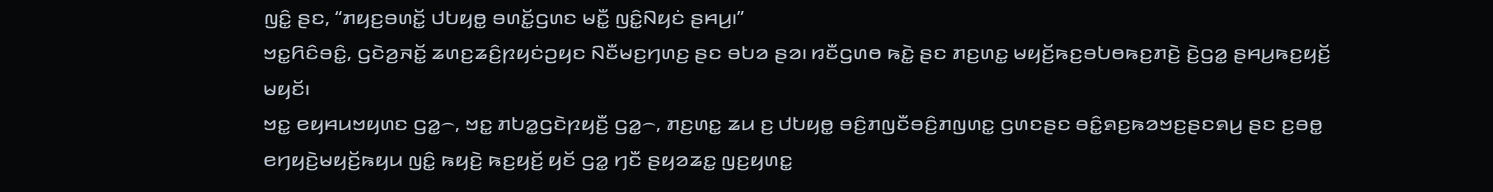ꤜꤢꤨ꤭ ꤔꤢ, “ꤊꤟꤢ꤬ꤋꤛꤢꤩ꤭ ꤓꤝꤟꤥ꤭ ꤋꤛꤢꤩ꤭ꤞꤛꤢ ꤗꤢꤪ꤭ ꤜꤢꤨ꤭ꤡꤟꤢꤦ ꤔꤌꤣ꤬꤯”
ꤠꤢ꤭ꤖꤢꤨꤋꤢꤨ꤭, ꤞꤢꤧꤤ꤬ꤏꤢꤩ꤭ ꤘꤛꤢ꤬ꤘꤢꤨ꤬ꤐꤟꤢꤦꤑꤟꤢ ꤡꤢꤪꤗꤢ꤬ꤚꤛꤢ꤬ ꤔꤢ ꤋꤝꤤ ꤔꤤ꤯ ꤙꤢꤪꤞꤛꤥ ꤒꤢꤧ꤭ ꤔꤢ ꤊꤢ꤬ꤛꤢ꤭ ꤗꤟꤢꤩ꤬ꤒꤢ꤬ꤋꤝꤥꤒꤢ꤬ꤊꤢꤧ꤬ ꤢꤧ꤬ꤞꤤ꤭ ꤔꤌꤣ꤬ꤒꤢ꤬ꤟꤢꤩ꤬ ꤗꤟꤢꤩ꤯
ꤠꤢ꤭ ꤕꤟꤌꤣꤠꤟꤛꤢ ꤞꤤ꤭꤮, ꤠꤢ꤭ ꤊꤝꤤ꤭ꤞꤢꤧꤐꤟꤢꤪ꤬ ꤞꤤ꤭꤮, ꤊꤢ꤬ꤛꤢ꤭ ꤘꤣ ꤢ꤬ ꤓꤝꤟꤥ꤭ ꤋꤢꤨ꤬ꤊꤜꤢꤪꤋꤢꤨ꤬ꤊꤜꤛꤢ꤭ ꤞꤛꤢꤔꤢ ꤋꤢꤨ꤭ꤎꤢ꤬ꤒꤤꤠꤢ꤬ꤔꤢꤎꤣ꤬ ꤔꤢ ꤢ꤬ꤋꤥ꤭ ꤕꤚꤟꤢꤧ꤬ꤗꤟꤢꤩ꤬ꤒꤟꤣ ꤜꤢꤨ꤭ ꤒꤟꤢꤧ꤬ ꤒꤢ꤬ꤟꤢꤩ꤬ ꤟꤢꤩ ꤞꤤ꤭ ꤚꤢꤪ ꤔꤟꤤꤘꤢ꤭ ꤜꤢ꤬ꤟꤛꤢ꤭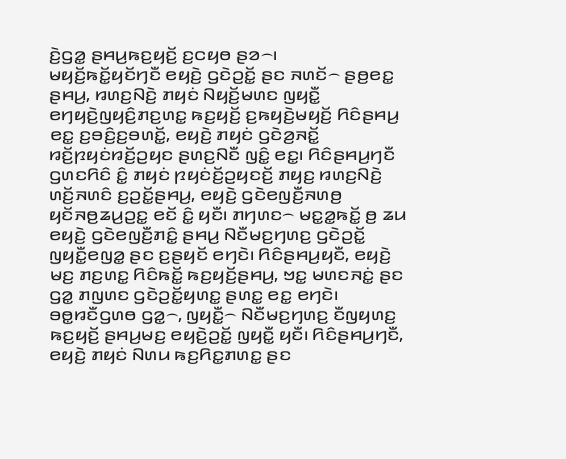ꤢꤧ꤬ꤞꤤ꤭ ꤔꤌꤣ꤬ꤒꤢ꤬ꤟꤢꤩ꤬ ꤢ꤬ꤍꤟꤥ ꤔꤤ꤮꤯
ꤗꤟꤢꤩ꤬ꤒꤢꤩ꤭ꤟꤢꤩꤚꤢꤪ ꤕꤟꤢꤧ꤬ ꤞꤢꤧꤑꤢꤩ꤭ ꤔꤢ ꤏꤛꤢꤩ꤮ ꤔꤥ꤬ꤕꤢ꤭ ꤔꤌꤣ꤬, ꤙꤛꤢ꤬ꤡꤢꤧ꤬ ꤊꤟꤢꤦ ꤡꤟꤢꤩ꤬ꤗꤛꤢ ꤜꤟꤢꤪ꤭ ꤕꤚꤟꤢꤧ꤬ꤜꤟꤢꤨ꤬ꤊꤢ꤬ꤛꤢ꤭ ꤒꤢ꤬ꤟꤢꤩ꤬ ꤢ꤬ꤒꤟꤢꤧ꤬ꤗꤟꤢꤩ꤬ ꤖꤢꤨꤔꤌꤣ꤬ ꤕꤢ꤭ ꤢ꤬ꤋꤢꤨ꤬ꤢ꤬ꤋꤛꤢꤩ꤭, ꤕꤟꤢꤧ꤬ ꤊꤟꤢꤦ ꤞꤢꤧꤤ꤬ꤏꤢꤩ꤭ ꤙꤢꤩ꤬ꤐꤟꤢꤦꤙꤢꤩ꤬ꤑꤟꤢ ꤔꤛꤢ꤬ꤡꤢꤪ ꤜꤢꤨ꤭ ꤕꤢ꤭꤯ ꤖꤢꤨꤔꤌꤣ꤬ꤚꤢꤪ ꤞꤛꤢꤖꤢꤨ ꤢꤨ꤭ ꤊꤟꤢꤦ ꤐꤟꤢꤦꤢꤩ꤬ꤑꤟꤢꤢꤩ꤬ ꤊꤟꤢ꤬ ꤙꤛꤢ꤬ꤡꤢꤧ꤬ ꤛꤢꤩ꤬ꤏꤛꤢꤨ ꤢ꤬ꤑꤢꤩ꤭ꤔꤌꤣ꤬, ꤕꤟꤢꤧ꤬ ꤞꤢꤧꤕꤜꤢꤪ꤬ꤏꤛꤥ꤬ ꤟꤢꤩꤏꤥ꤬ꤘꤣ꤬ꤑꤢ꤭ ꤕꤢꤩ ꤢꤨ꤭ ꤟꤢꤪ꤯ ꤊꤚꤛꤢ꤮ ꤗꤢ꤭ꤤ꤭ꤒꤢꤩ꤭ ꤥ꤬ ꤘꤣ ꤕꤟꤢꤧ꤬ ꤞꤢꤧꤕꤜꤢꤪ꤬ꤊꤢꤨ꤭ ꤔꤌꤣ꤬ ꤡꤢꤪꤗꤢ꤬ꤚꤛꤢ꤬ ꤞꤢꤧꤑꤢꤩ꤭ ꤜꤟꤢꤪ꤭ꤕꤜꤤ꤭ ꤔꤢ ꤢ꤬ꤔꤟꤢꤩ ꤕꤚꤢꤧ꤯ ꤖꤢꤨꤔꤌꤣ꤬ꤟꤢꤪ, ꤕꤟꤢꤧ꤬ ꤗꤢ꤬ ꤊꤢ꤬ꤛꤢ꤭ ꤖꤢꤨꤒꤢꤩ꤭ ꤒꤢ꤬ꤟꤢꤩ꤬ꤔꤌꤣ꤬, ꤠꤢ꤭ ꤗꤛꤢꤏꤢꤦ꤭ ꤔꤢ ꤞꤤ꤭ ꤊꤜꤛꤢ ꤞꤢꤧꤑꤢꤩ꤭ꤟꤛꤢ꤭ ꤔꤛꤢ꤭ ꤕꤢ꤭ ꤕꤚꤢꤧ꤯
ꤋꤥ꤭ꤙꤢꤪꤞꤛꤥ ꤞꤤ꤭꤮, ꤜꤟꤢꤪ꤭꤮ ꤡꤢꤪꤗꤢ꤬ꤚꤛꤢ꤬ ꤢꤪꤜꤟꤛꤢ꤬ ꤒꤢ꤬ꤟꤢꤩ꤬ ꤔꤌꤣ꤬ꤗꤢ꤬ ꤕꤟꤢꤧ꤬ꤑꤢꤩ꤭ ꤜꤟꤢꤪ꤭ ꤟꤢꤪ꤯ ꤖꤢꤨꤔꤌꤣ꤬ꤚꤢꤪ, ꤕꤟꤢꤧ꤬ ꤊꤟꤢꤦ ꤡꤛꤣ ꤒꤢ꤬ꤖꤢ꤭ꤊꤛꤢ꤭ ꤔꤢ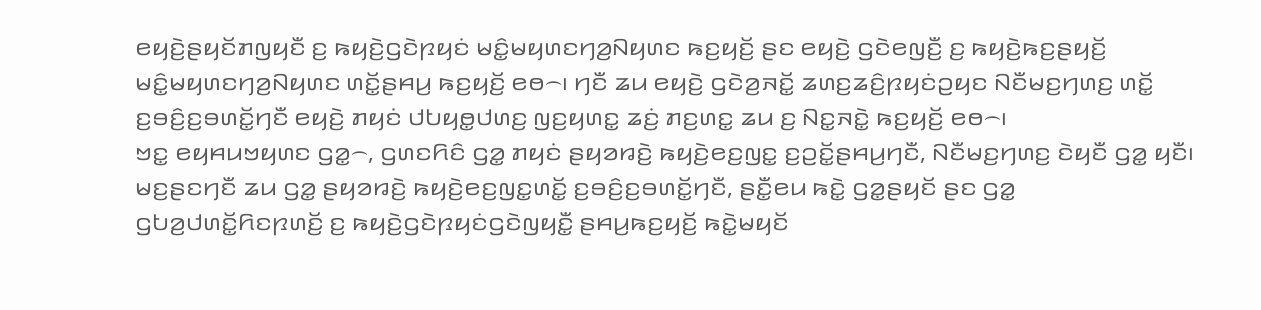ꤕꤟꤢꤧ꤬ꤔꤟꤢꤩꤊꤜꤟꤢꤪ ꤢ꤬ ꤒꤟꤢꤧ꤬ꤞꤢꤧꤐꤟꤢꤦ ꤗꤢꤨ꤭ꤗꤟꤛꤢꤚꤤ꤬ꤡꤟꤛꤢ ꤒꤢ꤬ꤟꤢꤩ꤬ ꤔꤢ ꤕꤟꤢꤧ꤬ ꤞꤢꤧꤕꤜꤢꤪ꤬ ꤢ꤬ ꤒꤟꤢꤧ꤬ꤒꤢ꤬ꤔꤟꤢꤩ꤬ ꤗꤢꤨ꤭ꤗꤟꤛꤢꤚꤤ꤬ꤡꤟꤛꤢ ꤛꤢꤩ꤭ꤔꤌꤣ꤬ ꤒꤢ꤬ꤟꤢꤩ꤬ ꤕꤥ꤮꤯ ꤚꤢꤪ ꤘꤣ ꤕꤟꤢꤧ꤬ ꤞꤢꤧꤤ꤬ꤏꤢꤩ꤭ ꤘꤛꤢ꤬ꤘꤢꤨ꤬ꤐꤟꤢꤦꤑꤟꤢ ꤡꤢꤪꤗꤢ꤬ꤚꤛꤢ꤬ ꤛꤢꤩ꤭ ꤢ꤬ꤋꤢꤨ꤬ꤢ꤬ꤋꤛꤢꤩ꤭ꤚꤢꤪ ꤕꤟꤢꤧ꤬ ꤊꤟꤢꤦ ꤓꤝꤟꤥ꤭ꤓꤛꤢ꤬ ꤜꤢ꤬ꤟꤛꤢ꤭ ꤘꤢꤦ꤬ ꤊꤢ꤬ꤛꤢ꤭ ꤘꤣ ꤢ꤬ ꤡꤢ꤭ꤏꤢꤧ꤭ ꤒꤢ꤬ꤟꤢꤩ꤬ ꤕꤥ꤮꤯
ꤠꤢ꤭ ꤕꤟꤌꤣꤠꤟꤛꤢ ꤞꤤ꤭꤮, ꤞꤛꤢꤖꤢꤨ ꤞꤤ꤭ ꤊꤟꤢꤦ ꤔꤟꤤꤙꤢꤧ꤬ ꤒꤟꤢꤧ꤬ꤕꤢ꤬ꤜꤢ꤭ ꤢ꤬ꤑꤢꤩ꤭ꤔꤌꤣ꤬ꤚꤢꤪ, ꤡꤢꤪꤗꤢ꤬ꤚꤛꤢ꤬ ꤢꤧꤟꤢꤪ ꤞꤤ꤭ ꤟꤢꤪ꤯ ꤗꤢ꤬ꤔꤢꤚꤢꤪ ꤘꤣ ꤞꤤ꤭ ꤔꤟꤤꤙꤢꤧ꤬ ꤒꤟꤢꤧ꤬ꤕꤢ꤬ꤜꤢ꤭ꤛꤢꤩ꤭ ꤢ꤬ꤋꤢꤨ꤬ꤢ꤬ꤋꤛꤢꤩ꤭ꤚꤢꤪ, ꤔꤢꤪ꤭ꤕꤣ ꤒꤢꤧ꤭ ꤞꤤ꤭ꤔꤟꤢꤩ ꤔꤢ ꤞꤤ꤭ ꤞꤝꤤ꤬ꤓꤛꤢꤩ꤭ꤖꤢꤐꤛꤢꤩ꤬ ꤢ꤬ ꤒꤟꤢꤧ꤬ꤞꤢꤧꤐꤟꤢꤦꤞꤢꤧꤜꤟꤢꤪ꤭ ꤔꤌꤣ꤬ꤒꤢ꤬ꤟꤢꤩ꤬ ꤒꤢꤧ꤭ꤗꤟꤢꤩ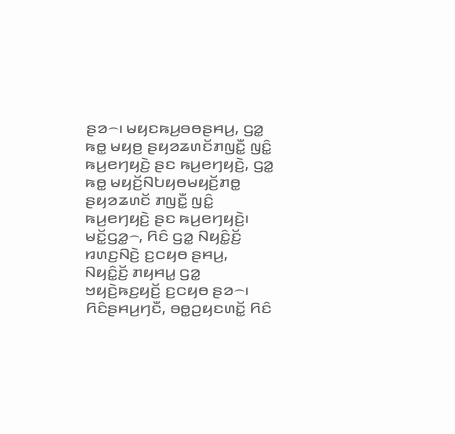ꤔꤤ꤮꤯ ꤗꤟꤢꤒꤣ꤬ꤋꤥꤔꤌꤣ꤬, ꤞꤤ꤭ ꤒꤥ꤭ ꤗꤟꤥ꤬ ꤔꤟꤤꤘꤛꤢꤩꤊꤜꤢꤪ꤭ ꤜꤢꤨ꤭ ꤒꤣ꤬ꤕꤚꤟꤢꤧ꤬ ꤔꤢ ꤒꤣ꤬ꤕꤚꤟꤢꤧ꤬, ꤞꤤ꤭ ꤒꤥ꤭ ꤗꤟꤢꤩ꤬ꤡꤝꤟꤥꤗꤟꤢꤩ꤬ꤊꤥ꤭ ꤔꤟꤤꤘꤛꤢꤩ ꤊꤜꤢꤪ꤭ ꤜꤢꤨ꤭ ꤒꤣ꤬ꤕꤚꤟꤢꤧ꤬ ꤔꤢ ꤒꤣ꤬ꤕꤚꤟꤢꤧ꤬꤯
ꤗꤢꤩ꤭ꤞꤤ꤭꤮, ꤖꤢꤨ ꤞꤤ꤭ ꤡꤟꤢꤨ꤭ꤢꤩ꤬ ꤙꤛꤢ꤬ꤡꤢꤧ꤬ ꤢ꤬ꤍꤟꤥ ꤔꤌꤣ꤬, ꤡꤟꤢꤨ꤭ꤢꤩ꤬ ꤊꤟꤌꤣ꤭ ꤞꤤ꤭ ꤠꤟꤢꤧ꤬ꤒꤢ꤬ꤟꤢꤩ꤬ ꤢ꤬ꤍꤟꤥ ꤔꤤ꤮꤯
ꤖꤢꤨꤔꤌꤣ꤬ꤚꤢꤪ, ꤋꤥ꤭ꤑꤟꤢꤛꤢꤩ꤭ ꤖꤢꤨ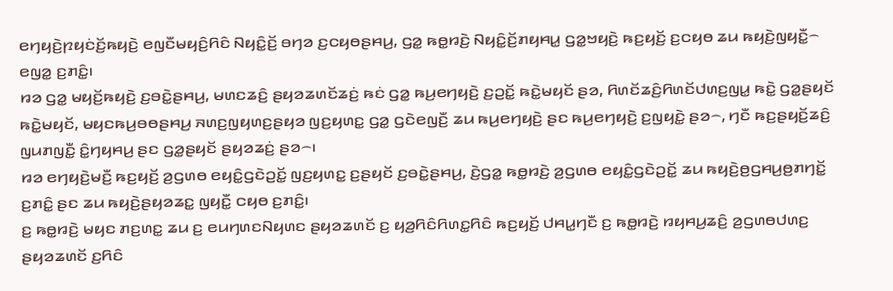ꤕꤚꤟꤢꤧ꤬ꤐꤟꤢꤦꤢꤩ꤬ꤒꤟꤢꤧ꤬ ꤕꤜꤢꤪꤗꤟꤢꤨ꤬ꤖꤢꤨ ꤡꤟꤢꤨ꤭ꤢꤩ꤬ ꤋꤚꤤ ꤢ꤬ꤍꤟꤥꤔꤌꤣ꤬, ꤞꤤ꤭ ꤒꤥ꤭ꤙꤢꤧ꤬ ꤡꤟꤢꤨ꤭ꤢꤩ꤬ꤊꤟꤌꤣ꤭ ꤞꤤ꤭ꤠꤟꤢꤧ꤬ ꤒꤢ꤬ꤟꤢꤩ꤬ ꤢ꤬ꤍꤟꤥ ꤘꤣ ꤒꤟꤢꤧ꤬ꤜꤟꤢꤪ꤭꤮ ꤕꤜꤤ꤭ ꤢ꤬ꤊꤢꤨ꤭꤯
ꤙꤤ ꤞꤤ꤭ ꤗꤟꤢꤩ꤬ꤒꤟꤢꤧ꤬ ꤢ꤬ꤋꤢꤧ꤭ꤔꤌꤣ꤬, ꤗꤛꤢꤘꤢꤨ꤬ ꤔꤟꤤꤘꤛꤢꤩꤘꤢꤦ꤬ ꤒꤢꤦ ꤞꤤ꤭ ꤒꤣ꤬ꤕꤚꤟꤢꤧ꤬ ꤢ꤬ꤑꤢꤩ꤭ ꤒꤢꤧ꤭ꤗꤟꤢꤩ ꤔꤤ, ꤖꤛꤢꤩꤘꤢꤨ꤬ꤖꤛꤢꤩꤓꤛꤢ꤬ꤜꤣ꤭ ꤒꤢꤧ꤭ ꤞꤤ꤭ꤔꤟꤢꤩ ꤒꤢꤧ꤭ꤗꤟꤢꤩ, ꤗꤟꤢꤒꤣ꤬ꤋꤥꤔꤌꤣ꤬ ꤏꤛꤢ꤬ꤜꤟꤛꤢ꤬ꤔꤟꤤ ꤜꤢ꤬ꤟꤛꤢ꤭ ꤞꤤ꤭ ꤞꤢꤧꤕꤜꤢꤪ꤬ ꤘꤣ ꤒꤣ꤬ꤕꤚꤟꤢꤧ꤬ ꤔꤢ ꤒꤣ꤬ꤕꤚꤟꤢꤧ꤬ ꤢ꤬ꤜꤟꤢꤧ꤭ ꤔꤤ꤮, ꤚꤢꤪ ꤒꤢ꤬ꤔꤟꤢꤩ꤬ꤘꤢꤨ꤬ ꤜꤣꤊꤜꤢꤪ꤭ ꤢꤨ꤭ꤚꤟꤌꤣ꤬ ꤔꤢ ꤞꤤ꤭ꤔꤟꤢꤩ ꤔꤟꤤꤘꤢꤦ꤬ ꤔꤤ꤮꤯
ꤙꤤ ꤕꤚꤟꤢꤧ꤬ꤗꤢꤪ꤬ ꤒꤢ꤬ꤟꤢꤩ꤬ ꤤ꤬ꤞꤛꤥ ꤕꤟꤢꤨ꤭ꤞꤢꤧꤑꤢꤩ꤭ ꤜꤢ꤬ꤟꤛꤢ꤭ ꤢ꤬ꤔꤟꤢꤩ ꤢ꤬ꤋꤢꤧ꤭ꤔꤌꤣ꤬, ꤢꤧ꤬ꤞꤤ꤭ ꤒꤥ꤭ꤙꤢꤧ꤬ ꤤ꤬ꤞꤛꤥ ꤕꤟꤢꤨ꤭ꤞꤢꤧꤑꤢꤩ꤭ ꤘꤣ ꤒꤟꤢꤧ꤬ꤥ꤬ꤞꤌꤣ꤬ꤥ꤬ꤊꤚꤢꤩ꤭ ꤢ꤬ꤊꤢꤨ꤭ ꤔꤢ ꤘꤣ ꤒꤟꤢꤧ꤬ꤔꤟꤤꤘꤢ꤭ ꤜꤟꤢꤪ꤭ ꤍꤟꤥ ꤢ꤬ꤊꤢꤨ꤭꤯
ꤢ꤬ ꤒꤥ꤭ꤙꤢꤧ꤬ ꤗꤟꤢ ꤊꤢ꤬ꤛꤢ꤭ ꤘꤣ ꤢ꤬ ꤕꤣꤚꤛꤢꤡꤟꤛꤢ ꤔꤟꤤꤘꤛꤢꤩ ꤢ꤬ ꤟꤤ꤬ꤖꤢꤨꤖꤛꤢ꤭ꤖꤢꤨ ꤒꤢ꤬ꤟꤢꤩ꤬ ꤓꤌꤣ꤭ꤚꤢꤪ ꤢ꤬ ꤒꤥ꤭ꤙꤢꤧ꤬ ꤙꤟꤌꤣ꤬ꤘꤢꤨ꤬ ꤤ꤬ꤞꤛꤥꤓꤛꤢ꤬ ꤔꤟꤤꤘꤛꤢꤩ ꤢ꤬ꤖꤢꤨ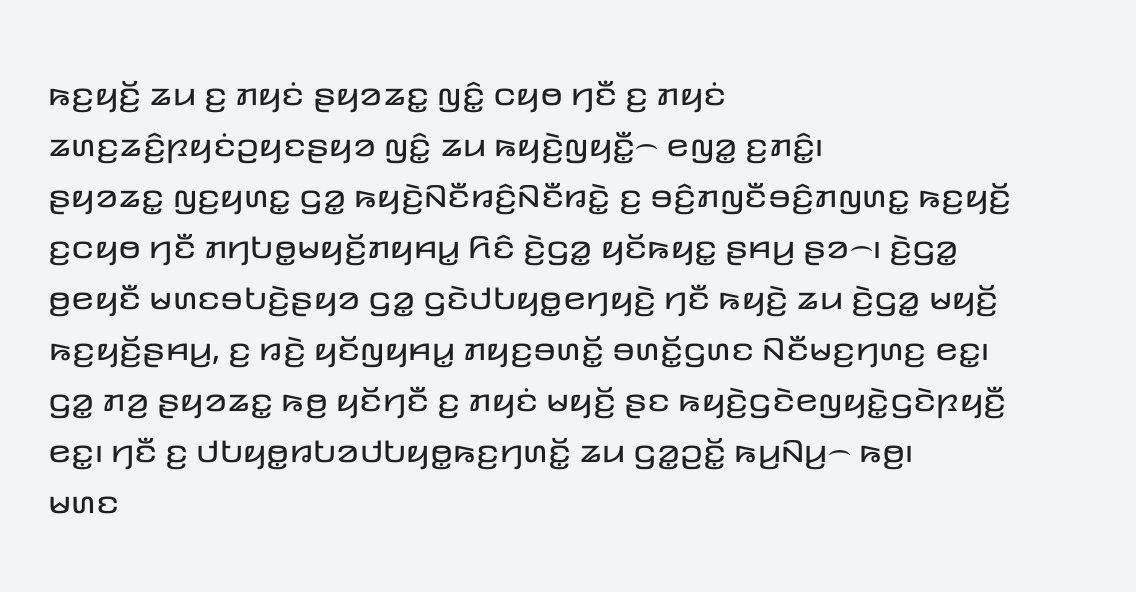ꤒꤢ꤬ꤟꤢꤩ꤬ ꤘꤣ ꤢ꤬ ꤊꤟꤢꤦ ꤔꤟꤤꤘꤢ꤭ ꤜꤢꤨ꤭ ꤍꤟꤥ ꤚꤢꤪ ꤢ꤬ ꤊꤟꤢꤦ ꤘꤛꤢ꤬ꤘꤢꤨ꤬ꤐꤟꤢꤦꤑꤟꤢꤔꤟꤤ ꤜꤢꤨ꤭ ꤘꤣ ꤒꤟꤢꤧ꤬ꤜꤟꤢꤪ꤭꤮ ꤕꤜꤤ꤭ ꤢ꤬ꤊꤢꤨ꤭꤯
ꤔꤟꤤꤘꤢ꤭ ꤜꤢ꤬ꤟꤛꤢ꤭ ꤞꤤ꤭ ꤒꤟꤢꤧ꤬ꤡꤢꤪꤙꤢꤨ꤬ꤡꤢꤪꤙꤢꤧ꤭ ꤢ꤬ ꤋꤢꤨ꤬ꤊꤜꤢꤪꤋꤢꤨ꤬ꤊꤜꤛꤢ꤭ ꤒꤢ꤬ꤟꤢꤩ꤬ ꤢ꤬ꤍꤟꤥ ꤚꤢꤪ ꤊꤚꤝꤥ꤭ꤗꤟꤢꤩ꤬ꤊꤟꤌꤣ꤭ ꤖꤢꤨ ꤢꤧ꤬ꤞꤤ꤭ ꤟꤢꤩꤒꤟꤢ꤭ ꤔꤌꤣ꤬ ꤔꤤ꤮꤯ ꤢꤧ꤬ꤞꤤ꤭ ꤥ꤬ꤕꤟꤢꤪ ꤗꤛꤢꤋꤝꤢꤧ꤬ꤔꤟꤤ ꤞꤤ꤭ ꤞꤢꤧꤓꤝꤟꤥ꤭ꤕꤚꤟꤢꤧ꤬ ꤚꤢꤪ ꤒꤟꤢꤧ꤬ ꤘꤣ ꤢꤧ꤬ꤞꤤ꤭ ꤗꤟꤢꤩ꤬ ꤒꤢ꤬ꤟꤢꤩ꤬ꤔꤌꤣ꤬, ꤢ꤬ ꤙꤢꤧ꤬ ꤟꤢꤩꤜꤟꤌꤣ꤭ ꤊꤟꤢ꤬ꤋꤛꤢꤩ꤭ ꤋꤛꤢꤩ꤭ꤞꤛꤢ ꤡꤢꤪꤗꤢ꤬ꤚꤛꤢ꤬ ꤕꤢ꤭꤯ ꤞꤤ꤭ ꤊꤤ꤬ ꤔꤟꤤꤘꤢ꤭ ꤒꤥ꤬ ꤟꤢꤩꤚꤢꤪ ꤢ꤬ ꤊꤟꤢꤦ ꤗꤟꤢꤩ꤬ ꤔꤢ ꤒꤟꤢꤧ꤬ꤞꤢꤧꤕꤜꤟꤢꤧ꤭ꤞꤢꤧꤐꤟꤢꤪ꤬ ꤕꤢ꤭꤯ ꤚꤢꤪ ꤢ꤬ ꤓꤝꤟꤥ꤭ꤙꤝꤤꤓꤝꤟꤥ꤭ꤒꤢ꤬ꤚꤛꤢꤩ꤭ ꤘꤣ ꤞꤤ꤭ꤑꤢꤩ꤭ ꤒꤣ꤬ꤡꤣ꤬꤮ ꤒꤥ꤬꤯
ꤗꤛꤢ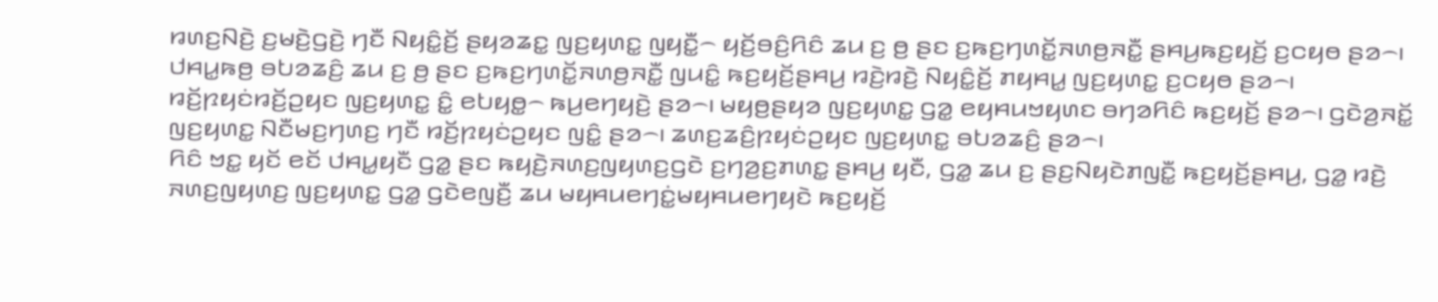ꤙꤛꤢ꤬ꤡꤢꤧ꤬ ꤢ꤬ꤗꤢꤧ꤬ꤞꤢꤧ꤬ ꤚꤢꤪ ꤡꤟꤢꤨ꤭ꤢꤩ꤬ ꤔꤟꤤꤘꤢ꤭ ꤜꤢ꤬ꤟꤛꤢ꤭ ꤜꤟꤢꤪ꤭꤮ ꤟꤢꤩ꤬ꤋꤢꤨ꤬ꤖꤢꤨ ꤘꤣ ꤢ꤬ ꤥ꤬ ꤔꤢ ꤢ꤬ꤒꤢ꤬ꤚꤛꤢꤩ꤭ꤏꤛꤥ꤬ꤏꤢꤪ꤭ ꤔꤌꤣ꤬ꤒꤢ꤬ꤟꤢꤩ꤬ ꤢ꤬ꤍꤟꤥ ꤔꤤ꤮꤯ ꤓꤌꤣ꤭ꤒꤥ꤬ ꤋꤝꤤꤘꤢꤨ꤬ ꤘꤣ ꤢ꤬ ꤥ꤬ ꤔꤢ ꤢ꤬ꤒꤢ꤬ꤚꤛꤢꤩ꤭ꤏꤛꤥ꤬ꤏꤢꤪ꤭ ꤜꤣꤢꤨ꤭ ꤒꤢ꤬ꤟꤢꤩ꤬ꤔꤌꤣ꤬ ꤙꤢꤧ꤬ꤙꤢꤧ꤬ ꤡꤟꤢꤨ꤭ꤢꤩ꤬ ꤊꤟꤌꤣ꤭ ꤜꤢ꤬ꤟꤛꤢ꤭ ꤢ꤬ꤍꤟꤥ ꤔꤤ꤮꤯
ꤙꤢꤩ꤬ꤐꤟꤢꤦꤙꤢꤩ꤬ꤑꤟꤢ ꤜꤢ꤬ꤟꤛꤢ꤭ ꤢꤨ꤭ ꤕꤝꤟꤥ꤭꤮ ꤒꤣ꤬ꤕꤚꤟꤢꤧ꤬ ꤔꤤ꤮꤯ ꤗꤟꤥ꤬ꤔꤟꤤ ꤜꤢ꤬ꤟꤛꤢ꤭ ꤞꤤ꤭ ꤕꤟꤌꤣꤠꤟꤛꤢ ꤋꤚꤤꤖꤢꤨ ꤒꤢ꤬ꤟꤢꤩ꤬ ꤔꤤ꤮꤯ ꤞꤢꤧꤤ꤬ꤏꤢꤩ꤭ ꤜꤢ꤬ꤟꤛꤢ꤭ ꤡꤢꤪꤗꤢ꤬ꤚꤛꤢ꤬ ꤚꤢꤪ ꤙꤢꤩ꤬ꤐꤟꤢꤦꤑꤟꤢ ꤜꤢꤨ꤭ ꤔꤤ꤮꤯ ꤘꤛꤢ꤬ꤘꤢꤨ꤬ꤐꤟꤢꤦꤑꤟꤢ ꤜꤢ꤬ꤟꤛꤢ꤭ ꤋꤝꤤꤘꤢꤨ꤬ ꤔꤤ꤮꤯
ꤖꤢꤨ ꤠꤢ꤭ ꤟꤢꤩ ꤕꤢꤩ ꤓꤌꤣ꤭ꤟꤢꤪ ꤞꤤ꤭ ꤔꤢ ꤒꤟꤢꤧ꤬ꤏꤛꤢ꤬ꤜꤟꤛꤢ꤬ꤞꤢꤧ ꤢ꤬ꤚꤤ꤬ꤢ꤬ꤊꤛꤢ꤭ ꤔꤌꤣ꤬ ꤟꤢꤪ, ꤞꤤ꤭ ꤘꤣ ꤢ꤬ ꤔꤢ꤬ꤡꤟꤢꤧꤊꤜꤢꤪ꤭ ꤒꤢ꤬ꤟꤢꤩ꤬ꤔꤌꤣ꤬, ꤞꤤ꤭ ꤙꤢꤧ꤬ ꤏꤛꤢ꤬ꤜꤟꤛꤢ꤬ ꤜꤢ꤬ꤟꤛꤢ꤭ ꤞꤤ꤭ ꤞꤢꤧꤕꤜꤢꤪ꤬ ꤘꤣ ꤗꤟꤌꤣꤕꤚꤢꤦ꤭ꤗꤟꤌꤣꤕꤚꤟꤢꤧ ꤒꤢ꤬ꤟꤢꤩ꤬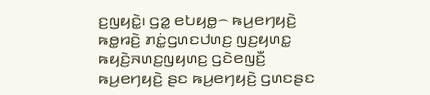ꤢ꤬ꤜꤟꤢꤧ꤭꤯ ꤞꤤ꤭ ꤕꤝꤟꤥ꤭꤮ ꤒꤣ꤬ꤕꤚꤟꤢꤧ꤬ ꤒꤥ꤭ꤙꤢꤧ꤬ ꤊꤢꤦ꤭ꤞꤛꤢꤓꤛꤢ꤬ ꤜꤢ꤬ꤟꤛꤢ꤭ ꤒꤟꤢꤧ꤬ꤏꤛꤢ꤬ꤜꤟꤛꤢ꤬ ꤞꤢꤧꤕꤜꤢꤪ꤬ ꤒꤣ꤬ꤕꤚꤟꤢꤧ꤬ ꤔꤢ ꤒꤣ꤬ꤕꤚꤟꤢꤧ꤬ ꤞꤛꤢꤔꤢ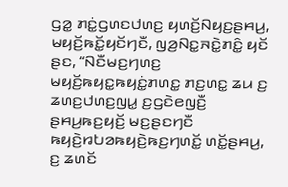ꤞꤤ꤭ ꤊꤢꤦ꤭ꤞꤛꤢꤓꤛꤢ꤬ ꤟꤛꤢꤩ꤬ꤡꤟꤢ꤬ꤔꤌꤣ꤬, ꤗꤟꤢꤩ꤬ꤒꤢꤩ꤭ꤟꤢꤩꤚꤢꤪ, ꤜꤤ꤬ꤡꤢ꤭ꤏꤢꤧ꤭ꤊꤢꤨ꤭ ꤟꤢꤩ ꤔꤢ, “ꤡꤢꤪꤗꤢ꤬ꤚꤛꤢ꤬ ꤗꤟꤢꤩ꤬ꤒꤟꤢ꤭ꤒꤟꤢꤦ꤭ꤊꤛꤢ꤭ ꤊꤢ꤬ꤛꤢ꤭ ꤘꤣ ꤢ꤬ ꤘꤛꤢ꤬ꤓꤛꤢ꤬ꤜꤣ꤭ ꤢ꤬ꤞꤢꤧꤕꤜꤢꤪ꤬ ꤔꤌꤣ꤬ꤒꤢ꤬ꤟꤢꤩ꤬ ꤗꤢ꤬ꤔꤢꤚꤢꤪ ꤒꤟꤢꤧ꤬ꤙꤝꤤꤒꤟꤢꤧ꤬ꤒꤢ꤬ꤚꤛꤢꤩ꤭ ꤛꤢꤩ꤭ꤔꤌꤣ꤬, ꤢ꤬ ꤘꤛꤢꤩ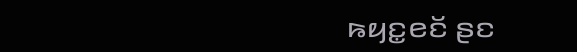ꤒꤟꤢ꤭ꤕꤢꤩ ꤔꤢ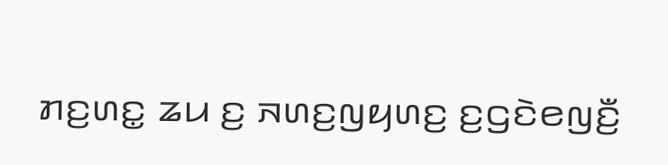ꤊꤢ꤬ꤛꤢ꤭ ꤘꤣ ꤢ꤬ ꤏꤛꤢ꤬ꤜꤟꤛꤢ꤬ ꤢ꤬ꤞꤢꤧꤕꤜꤢꤪ꤬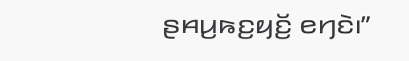ꤔꤌꤣ꤬ꤒꤢ꤬ꤟꤢꤩ꤬ ꤕꤚꤢꤧ꤯”